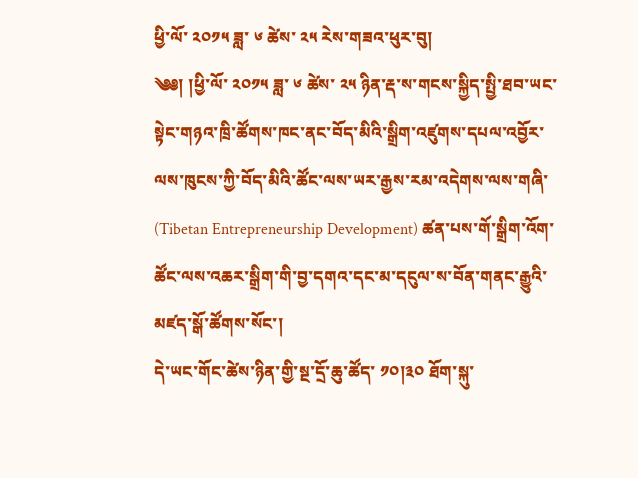ཕྱི་ལོ་ ༢༠༡༥ ཟླ་ ༦ ཚེས་ ༢༥ རེས་གཟའ་ཕུར་བུ།
༄༅། །ཕྱི་ལོ་ ༢༠༡༥ ཟླ་ ༦ ཚེས་ ༢༥ ཉིན་རྡ་ས་གངས་སྐྱིད་སྤྱི་ཐབ་ཡང་སྟེང་གཉའ་ཁྲི་ཚོགས་ཁང་ནང་བོད་མིའི་སྒྲིག་འཛུགས་དཔལ་འབྱོར་ལས་ཁུངས་ཀྱི་བོད་མིའི་ཚོང་ལས་ཡར་རྒྱས་རམ་འདེགས་ལས་གཞི་ (Tibetan Entrepreneurship Development) ཚན་པས་གོ་སྒྲིག་འོག་ཚོང་ལས་འཆར་སྒྲིག་གི་བྱ་དགའ་དང་མ་དངུལ་ས་བོན་གནང་རྒྱུའི་མཛད་སྒོ་ཚོགས་སོང་།
དེ་ཡང་གོང་ཚེས་ཉིན་གྱི་སྔ་དྲོ་ཆུ་ཚོད་ ༡༠།༣༠ ཐོག་སྐུ་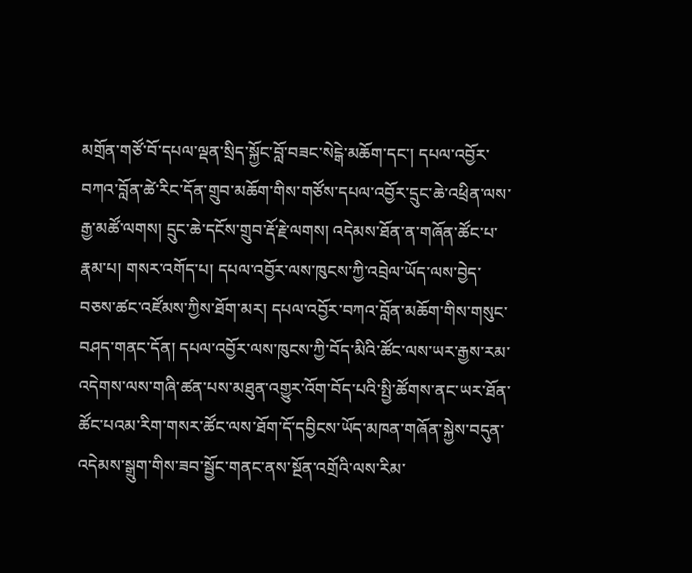མགྲོན་གཙོ་བོ་དཔལ་ལྡན་སྲིད་སྐྱོང་བློ་བཟང་སེངྒེ་མཆོག་དང་། དཔལ་འབྱོར་བཀའ་བློན་ཚེ་རིང་དོན་གྲུབ་མཆོག་གིས་གཙོས་དཔལ་འབྱོར་དྲུང་ཆེ་འཕྲིན་ལས་རྒྱ་མཚོ་ལགས། དྲུང་ཆེ་དངོས་གྲུབ་རྡོ་རྗེ་ལགས། འདེམས་ཐོན་ན་གཞོན་ཚོང་པ་རྣམ་པ། གསར་འགོད་པ། དཔལ་འབྱོར་ལས་ཁུངས་ཀྱི་འབྲེལ་ཡོད་ལས་བྱེད་བཅས་ཚང་འཛོམས་ཀྱིས་ཐོག་མར། དཔལ་འབྱོར་བཀའ་བློན་མཆོག་གིས་གསུང་བཤད་གནང་དོན། དཔལ་འབྱོར་ལས་ཁུངས་ཀྱི་བོད་མིའི་ཚོང་ལས་ཡར་རྒྱས་རམ་འདེགས་ལས་གཞི་ཚན་པས་མཐུན་འགྱུར་འོག་བོད་པའི་སྤྱི་ཚོགས་ནང་ཡར་ཐོན་ཚོང་པའམ་རིག་གསར་ཚོང་ལས་ཐོག་དོ་དབྱིངས་ཡོད་མཁན་གཞོན་སྐྱེས་བདུན་འདེམས་སྒྲུག་གིས་ཟབ་སྦྱོང་གནང་ནས་སྔོན་འགྲོའི་ལས་རིམ་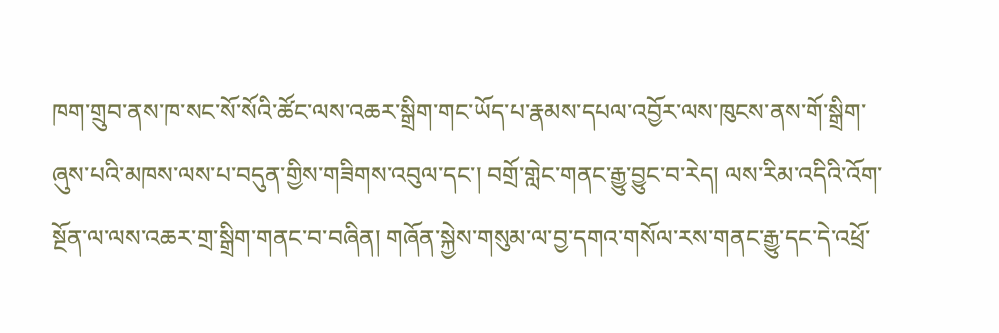ཁག་གྲུབ་ནས་ཁ་སང་སོ་སོའི་ཚོང་ལས་འཆར་སྒྲིག་གང་ཡོད་པ་རྣམས་དཔལ་འབྱོར་ལས་ཁུངས་ནས་གོ་སྒྲིག་ཞུས་པའི་མཁས་ལས་པ་བདུན་གྱིས་གཟིགས་འབུལ་དང་། བགྲོ་གླེང་གནང་རྒྱུ་བྱུང་བ་རེད། ལས་རིམ་འདིའི་འོག་སྔོན་ལ་ལས་འཆར་གྲ་སྒྲིག་གནང་བ་བཞིན། གཞོན་སྐྱེས་གསུམ་ལ་བྱ་དགའ་གསོལ་རས་གནང་རྒྱུ་དང་དེ་འཕྲོ་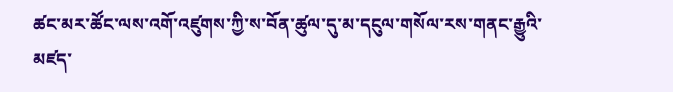ཚང་མར་ཚོང་ལས་འགོ་འཛུགས་ཀྱི་ས་བོན་ཚུལ་དུ་མ་དངུལ་གསོལ་རས་གནང་རྒྱུའི་མཛད་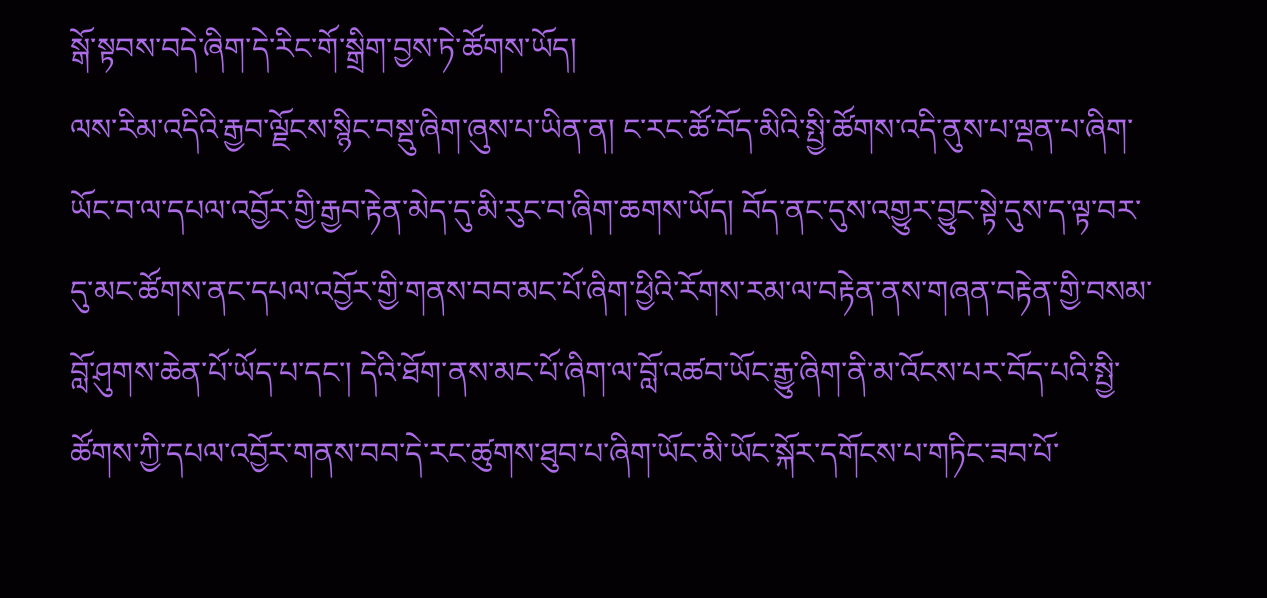སྒོ་སྟབས་བདེ་ཞིག་དེ་རིང་གོ་སྒྲིག་བྱས་ཏེ་ཚོགས་ཡོད།
ལས་རིམ་འདིའི་རྒྱབ་ལྗོངས་སྙིང་བསྡུ་ཞིག་ཞུས་པ་ཡིན་ན། ང་རང་ཚོ་བོད་མིའི་སྤྱི་ཚོགས་འདི་ནུས་པ་ལྡན་པ་ཞིག་ཡོང་བ་ལ་དཔལ་འབྱོར་གྱི་རྒྱབ་རྟེན་མེད་དུ་མི་རུང་བ་ཞིག་ཆགས་ཡོད། བོད་ནང་དུས་འགྱུར་བྱུང་སྟེ་དུས་ད་ལྟ་བར་དུ་མང་ཚོགས་ནང་དཔལ་འབྱོར་གྱི་གནས་བབ་མང་པོ་ཞིག་ཕྱིའི་རོགས་རམ་ལ་བརྟེན་ནས་གཞན་བརྟེན་གྱི་བསམ་བློ་ཤུགས་ཆེན་པོ་ཡོད་པ་དང་། དེའི་ཐོག་ནས་མང་པོ་ཞིག་ལ་བློ་འཚབ་ཡོང་རྒྱུ་ཞིག་ནི་མ་འོངས་པར་བོད་པའི་སྤྱི་ཚོགས་ཀྱི་དཔལ་འབྱོར་གནས་བབ་དེ་རང་ཚུགས་ཐུབ་པ་ཞིག་ཡོང་མི་ཡོང་སྐོར་དགོངས་པ་གཏིང་ཟབ་པོ་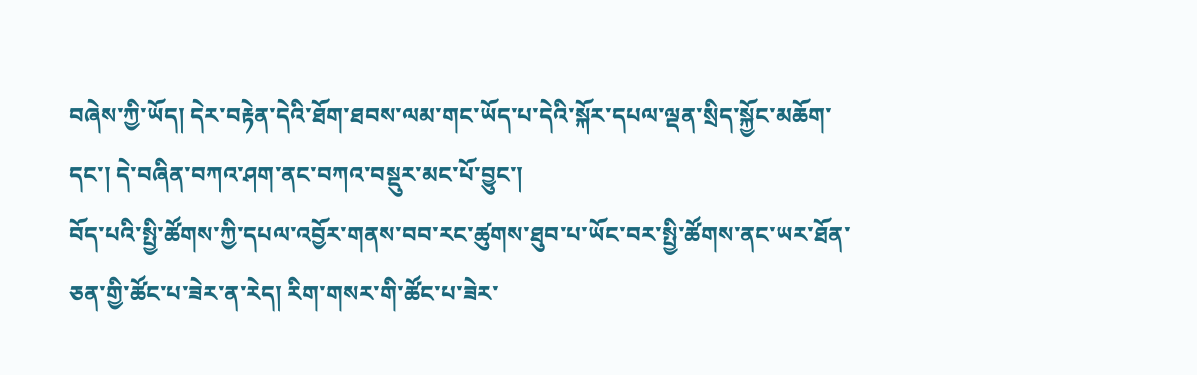བཞེས་ཀྱི་ཡོད། དེར་བརྟེན་དེའི་ཐོག་ཐབས་ལམ་གང་ཡོད་པ་དེའི་སྐོར་དཔལ་ལྡན་སྲིད་སྐྱོང་མཆོག་དང་། དེ་བཞིན་བཀའ་ཤག་ནང་བཀའ་བསྡུར་མང་པོ་བྱུང་།
བོད་པའི་སྤྱི་ཚོགས་ཀྱི་དཔལ་འབྱོར་གནས་བབ་རང་ཚུགས་ཐུབ་པ་ཡོང་བར་སྤྱི་ཚོགས་ནང་ཡར་ཐོན་ཅན་གྱི་ཚོང་པ་ཟེར་ན་རེད། རིག་གསར་གི་ཚོང་པ་ཟེར་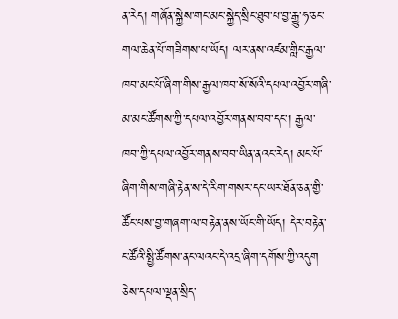ན་རེད། གཞོན་སྐྱེས་གང་མང་སྐྱེད་སྲིང་ཐུབ་པ་བྱ་རྒྱུ་ཧ་ཅང་གལ་ཆེན་པོ་གཟིགས་པ་ཡོད། ལར་ནས་འཛམ་གླིང་རྒྱལ་ཁབ་མང་པོ་ཞིག་གིས་རྒྱལ་ཁབ་སོ་སོའི་དཔལ་འབྱོར་གཞི་མ་མང་ཚོགས་ཀྱི་དཔལ་འབྱོར་གནས་བབ་དང་། རྒྱལ་ཁབ་ཀྱི་དཔལ་འབྱོར་གནས་བབ་ཡིན་ནའང་རེད། མང་པོ་ཞིག་གིས་གཞི་རྟེན་ས་དེ་རིག་གསར་དང་ཡར་ཐོན་ཅན་གྱི་ཚོང་པས་བྱ་གཞག་ལ་བརྟེན་ནས་ཡོང་གི་ཡོད། དེར་བརྟེན་ང་ཚོའི་སྤྱི་ཚོགས་ནང་ལའང་དེ་འདྲ་ཞིག་དགོས་ཀྱི་འདུག ཅེས་དཔལ་ལྡན་སྲིད་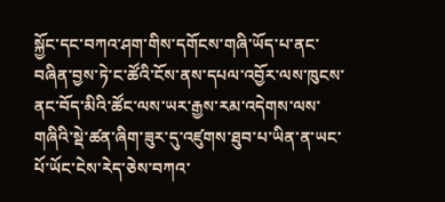སྐྱོང་དང་བཀའ་ཤག་གིས་དགོངས་གཞི་ཡོད་པ་ནང་བཞིན་བྱས་ཏེ་ང་ཚོའི་ངོས་ནས་དཔལ་འབྱོར་ལས་ཁུངས་ནང་བོད་མིའི་ཚོང་ལས་ཡར་རྒྱས་རམ་འདེགས་ལས་གཞིའི་སྡེ་ཚན་ཞིག་ཟུར་དུ་འཛུགས་ཐུབ་པ་ཡིན་ན་ཡང་པོ་ཡོང་ངེས་རེད་ཅེས་བཀའ་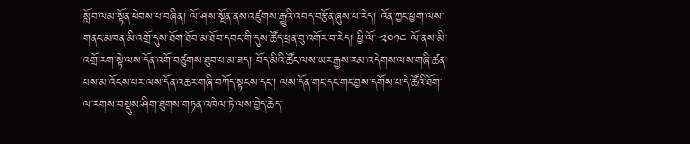སློབ་ལམ་སྟོན་ཕེབས་པ་བཞིན། ལོ་ཤས་སྔོན་ནས་འཛུགས་རྒྱུའི་འབད་བརྩོན་ཞུས་པ་རེད། འོན་ཀྱང་ཕྱག་ལས་གནང་མཁན་མི་འགྲོ་དུས་ཐོག་ཐོབ་མ་ཐོབ་དབང་གི་དུས་ཚོད་ཕྲན་བུ་འགོར་བ་རེད། ཕྱི་ལོ་ ༢༠༡༤ ལོ་ནས་མི་འགྲོ་རག་སྟེ་ལས་དོན་འགོ་བཙུགས་ཐུབ་པ་མ་ཟད། བོད་མིའི་ཚོང་ལས་ཡར་རྒྱས་རམ་འདེགས་ལས་གཞི་ཚན་པས་མ་འོངས་པར་ལས་དོན་འཆར་གཞི་བཀོད་སྟངས་དང་། ལས་དོན་གང་དང་གང་བྱས་དགོས་པ་དེ་ཚོའི་ཐོག་ལ་རགས་བསྡུས་ཤིག་ཐུགས་གཏན་འཁེལ་ཏེ་ལས་བྱེད་ཆེད་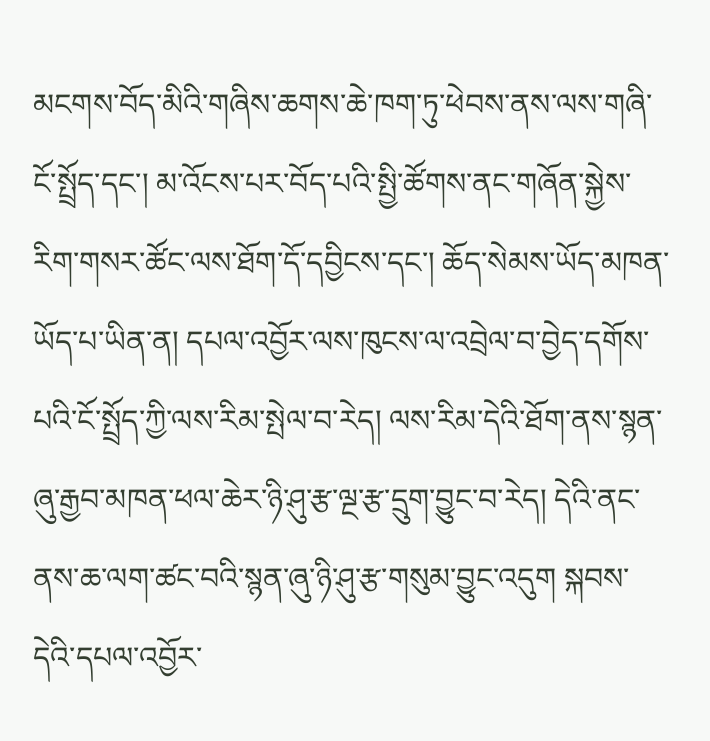མངགས་བོད་མིའི་གཞིས་ཆགས་ཆེ་ཁག་ཏུ་ཕེབས་ནས་ལས་གཞི་ངོ་སྤྲོད་དང་། མ་འོངས་པར་བོད་པའི་སྤྱི་ཚོགས་ནང་གཞོན་སྐྱེས་རིག་གསར་ཚོང་ལས་ཐོག་དོ་དབྱིངས་དང་། ཆོད་སེམས་ཡོད་མཁན་ཡོད་པ་ཡིན་ན། དཔལ་འབྱོར་ལས་ཁུངས་ལ་འབྲེལ་བ་བྱེད་དགོས་པའི་ངོ་སྤྲོད་ཀྱི་ལས་རིམ་སྤེལ་བ་རེད། ལས་རིམ་དེའི་ཐོག་ནས་སྙན་ཞུ་རྒྱབ་མཁན་ཕལ་ཆེར་ཉི་ཤུ་རྩ་ལྔ་རྩ་དྲུག་བྱུང་བ་རེད། དེའི་ནང་ནས་ཆ་ལག་ཚང་བའི་སྙན་ཞུ་ཉི་ཤུ་རྩ་གསུམ་བྱུང་འདུག སྐབས་དེའི་དཔལ་འབྱོར་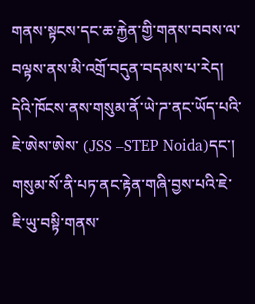གནས་སྟངས་དང་ཆ་རྐྱེན་གྱི་གནས་བབས་ལ་བལྟས་ནས་མི་འགྲོ་བདུན་བདམས་པ་རེད། དེའི་ཁོངས་ནས་གསུམ་ནོ་ཡེ་ཌ་ནང་ཡོད་པའི་ཇེ་ཨེས་ཨེས་ (JSS –STEP Noida)དང་། གསུམ་སོ་ནི་པཏ་ནང་རྟེན་གཞི་བྱས་པའི་ཇེ་ཇི་ཡུ་བསྟི་གནས་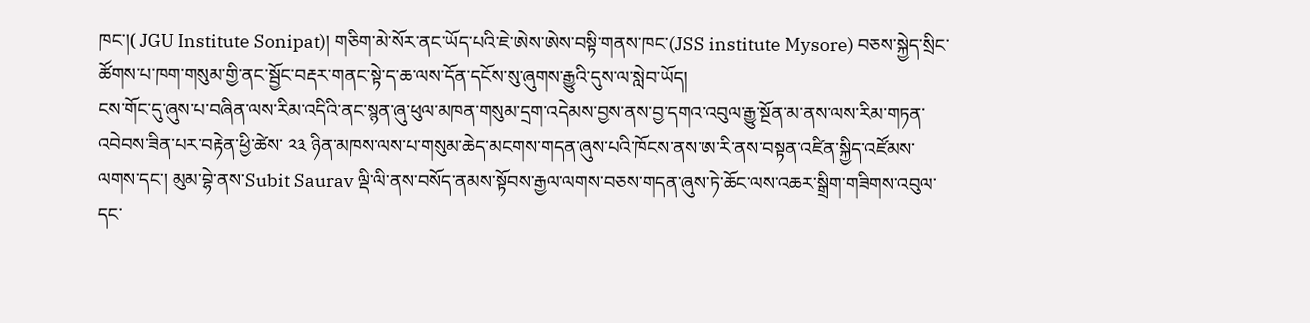ཁང་།( JGU Institute Sonipat)། གཅིག་མེ་སོར་ནང་ཡོད་པའི་ཇེ་ཨེས་ཨེས་བསྟི་གནས་ཁང་(JSS institute Mysore) བཅས་སྐྱེད་སྲིང་ཚོགས་པ་ཁག་གསུམ་གྱི་ནང་སྦྱོང་བརྡར་གནང་སྟེ་ད་ཆ་ལས་དོན་དངོས་སུ་ཞུགས་རྒྱུའི་དུས་ལ་སླེབ་ཡོད།
ངས་གོང་དུ་ཞུས་པ་བཞིན་ལས་རིམ་འདིའི་ནང་སྙན་ཞུ་ཕུལ་མཁན་གསུམ་དྲག་འདེམས་བྱས་ནས་བྱ་དགའ་འབུལ་རྒྱུ་སྔོན་མ་ནས་ལས་རིམ་གཏན་འབེབས་ཟིན་པར་བརྟེན་ཕྱི་ཚེས་ ༢༣ ཉིན་མཁས་ལས་པ་གསུམ་ཆེད་མངགས་གདན་ཞུས་པའི་ཁོངས་ནས་ཨ་རི་ནས་བསྟན་འཛིན་སྐྱིད་འཛོམས་ལགས་དང་། མུམ་བྷེ་ནས་Subit Saurav ལྡི་ལི་ནས་བསོད་ནམས་སྟོབས་རྒྱལ་ལགས་བཅས་གདན་ཞུས་ཏེ་ཆོང་ལས་འཆར་སྒྲིག་གཟིགས་འབུལ་དང་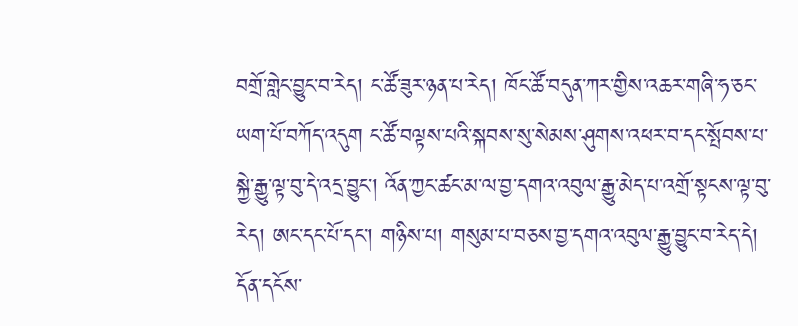བགྲོ་གླེང་བྱུང་བ་རེད། ང་ཚོ་ཟུར་ཉན་པ་རེད། ཁོང་ཚོ་བདུན་ཀར་གྱིས་འཆར་གཞི་ཧ་ཅང་ཡག་པོ་བཀོད་འདུག ང་ཚོ་བལྟས་པའི་སྐབས་སུ་སེམས་ཤུགས་འཕར་བ་དང་སྤོབས་པ་སྐྱེ་རྒྱུ་ལྟ་བུ་དེ་འདྲ་བྱུང་། འོན་ཀྱང་ཚང་མ་ལ་བྱ་དགའ་འབུལ་རྒྱུ་མེད་པ་འགྲོ་སྟངས་ལྟ་བུ་རེད། ཨང་དང་པོ་དང་། གཉིས་པ། གསུམ་པ་བཅས་བྱ་དགའ་འབུལ་རྒྱུ་བྱུང་བ་རེད་དེ། དོན་དངོས་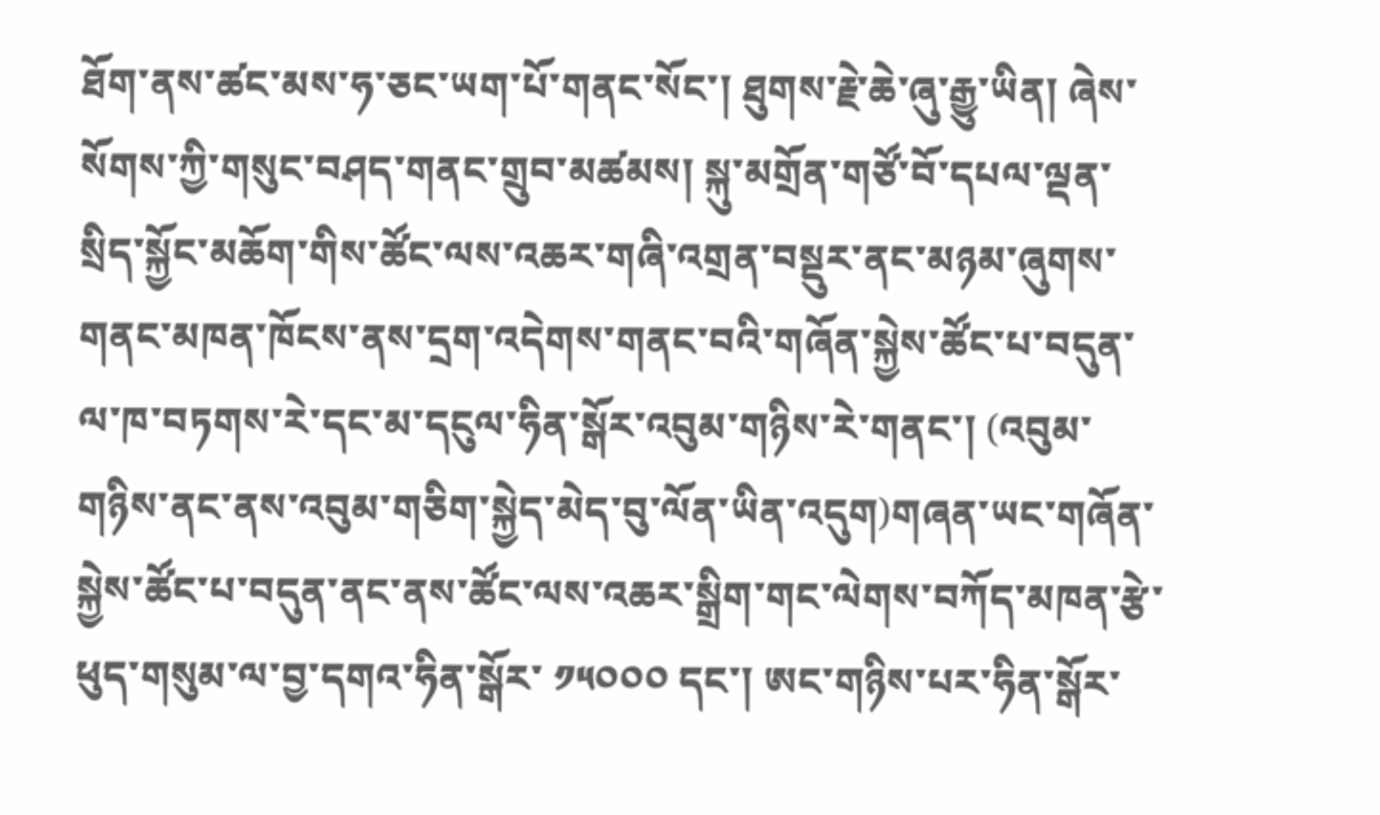ཐོག་ནས་ཚང་མས་ཧ་ཅང་ཡག་པོ་གནང་སོང་། ཐུགས་རྗེ་ཆེ་ཞུ་རྒྱུ་ཡིན། ཞེས་སོགས་ཀྱི་གསུང་བཤད་གནང་གྲུབ་མཚམས། སྐུ་མགྲོན་གཙོ་བོ་དཔལ་ལྡན་སྲིད་སྐྱོང་མཆོག་གིས་ཚོང་ལས་འཆར་གཞི་འགྲན་བསྡུར་ནང་མཉམ་ཞུགས་གནང་མཁན་ཁོངས་ནས་དྲག་འདེགས་གནང་བའི་གཞོན་སྐྱེས་ཚོང་པ་བདུན་ལ་ཁ་བཏགས་རེ་དང་མ་དངུལ་ཧིན་སྒོར་འབུམ་གཉིས་རེ་གནང་། (འབུམ་གཉིས་ནང་ནས་འབུམ་གཅིག་སྐྱེད་མེད་བུ་ལོན་ཡིན་འདུག)གཞན་ཡང་གཞོན་སྐྱེས་ཚོང་པ་བདུན་ནང་ནས་ཚོང་ལས་འཆར་སྒྲིག་གང་ལེགས་བཀོད་མཁན་རྩེ་ཕུད་གསུམ་ལ་བྱ་དགའ་ཧིན་སྒོར་ ༡༥༠༠༠ དང་། ཨང་གཉིས་པར་ཧིན་སྒོར་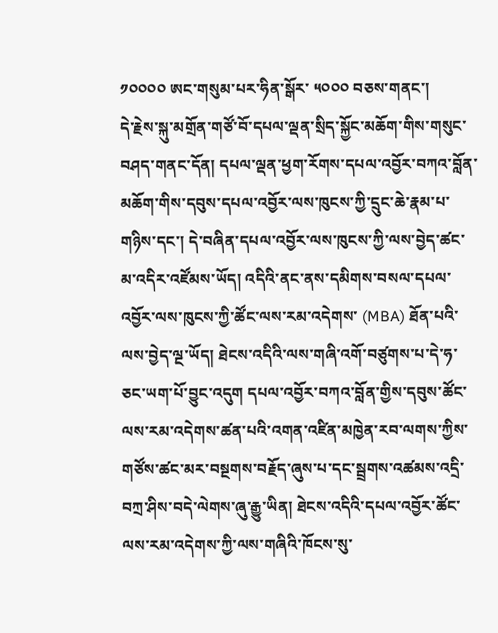༡༠༠༠༠ ཨང་གསུམ་པར་ཧིན་སྒོར་ ༥༠༠༠ བཅས་གནང་།
དེ་རྗེས་སྐུ་མགྲོན་གཙོ་བོ་དཔལ་ལྡན་སྲིད་སྐྱོང་མཆོག་གིས་གསུང་བཤད་གནང་དོན། དཔལ་ལྡན་ཕྱག་རོགས་དཔལ་འབྱོར་བཀའ་བློན་མཆོག་གིས་དབུས་དཔལ་འབྱོར་ལས་ཁུངས་ཀྱི་དྲུང་ཆེ་རྣམ་པ་གཉིས་དང་། དེ་བཞིན་དཔལ་འབྱོར་ལས་ཁུངས་ཀྱི་ལས་བྱེད་ཚང་མ་འདིར་འཛོམས་ཡོད། འདིའི་ནང་ནས་དམིགས་བསལ་དཔལ་འབྱོར་ལས་ཁུངས་ཀྱི་ཚོང་ལས་རམ་འདེགས་ (MBA) ཐོན་པའི་ལས་བྱེད་ལྔ་ཡོད། ཐེངས་འདིའི་ལས་གཞི་འགོ་བཙུགས་པ་དེ་ཧ་ཅང་ཡག་པོ་བྱུང་འདུག དཔལ་འབྱོར་བཀའ་བློན་གྱིས་དབུས་ཚོང་ལས་རམ་འདེགས་ཚན་པའི་འགན་འཛིན་མཁྱེན་རབ་ལགས་ཀྱིས་གཙོས་ཚང་མར་བསྔགས་བརྗོད་ཞུས་པ་དང་སྦྲགས་འཚམས་འདྲི་བཀྲ་ཤིས་བདེ་ལེགས་ཞུ་རྒྱུ་ཡིན། ཐེངས་འདིའི་དཔལ་འབྱོར་ཚོང་ལས་རམ་འདེགས་ཀྱི་ལས་གཞིའི་ཁོངས་སུ་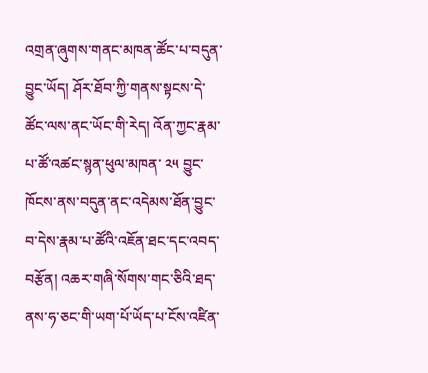འགྲན་ཞུགས་གནང་མཁན་ཚོང་པ་བདུན་བྱུང་ཡོད། ཤོར་ཐོབ་ཀྱི་གནས་སྟངས་དེ་ཚོང་ལས་ནང་ཡོང་གི་རེད། འོན་ཀྱང་རྣམ་པ་ཚོ་འཚང་སྙན་ཕུལ་མཁན་ ༢༥ བྱུང་ཁོངས་ནས་བདུན་ནང་འདེམས་ཐོན་བྱུང་བ་དེས་རྣམ་པ་ཚོའི་འཇོན་ཐང་དང་འབད་བརྩོན། འཆར་གཞི་སོགས་གང་ཅིའི་ཐད་ནས་ཧ་ཅང་གི་ཡག་པོ་ཡོད་པ་ངོས་འཛིན་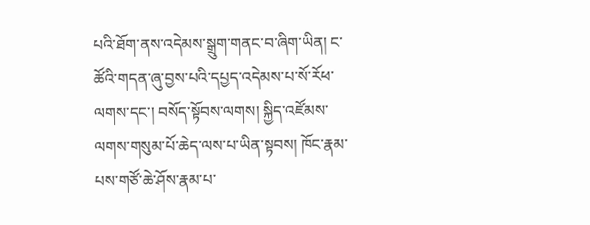པའི་ཐོག་ནས་འདེམས་སྒྲུག་གནང་བ་ཞིག་ཡིན། ང་ཚོའི་གདན་ཞུ་བྱས་པའི་དཔྱད་འདེམས་པ་སོ་རོཕ་ལགས་དང་། བསོད་སྟོབས་ལགས། སྐྱིད་འཛོམས་ལགས་གསུམ་པོ་ཆེད་ལས་པ་ཡིན་སྟབས། ཁོང་རྣམ་པས་གཙོ་ཆེ་ཤོས་རྣམ་པ་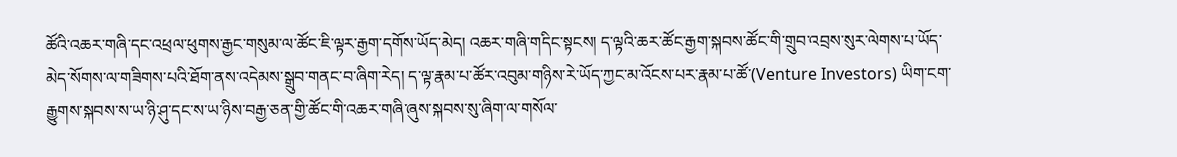ཚོའི་འཆར་གཞི་དང་འཕྲལ་ཕུགས་རྒྱང་གསུམ་ལ་ཚོང་ཇི་ལྟར་རྒྱག་དགོས་ཡོད་མེད། འཆར་གཞི་གདིང་སྟངས། ད་ལྟའི་ཆར་ཚོང་རྒྱག་སྐབས་ཚོང་གི་གྲུབ་འབྲས་སུར་ལེགས་པ་ཡོད་མེད་སོགས་ལ་གཟིགས་པའི་ཐོག་ནས་འདེམས་སྒྲུབ་གནང་བ་ཞིག་རེད། ད་ལྟ་རྣམ་པ་ཚོར་འབུམ་གཉིས་རེ་ཡོད་ཀྱང་མ་འོངས་པར་རྣམ་པ་ཚོ་(Venture Investors) ཡིག་ངག་རྒྱུགས་སྐབས་ས་ཡ་ཉི་ཤུ་དང་ས་ཡ་ཉིས་བརྒྱ་ཅན་གྱི་ཚོང་གི་འཆར་གཞི་ཞུས་སྐབས་སུ་ཞིག་ལ་གསོལ་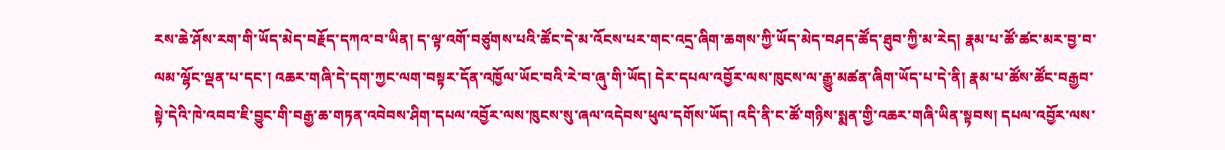རས་ཆེ་ཤོས་རག་གི་ཡོད་མེད་བརྗོད་དཀའ་བ་ཡིན། ད་ལྟ་འགོ་བཙུགས་པའི་ཚོང་དེ་མ་འོངས་པར་གང་འདྲ་ཞིག་ཆགས་ཀྱི་ཡོད་མེད་བཤད་ཚོད་ཐུབ་ཀྱི་མ་རེད། རྣམ་པ་ཚོ་ཚང་མར་བྱ་བ་ལམ་ལྷོང་ལྡན་པ་དང་། འཆར་གཞི་དེ་དག་ཀྱང་ལག་བསྟར་དོན་འཁྱོལ་ཡོང་བའི་རེ་བ་ཞུ་གི་ཡོད། དེར་དཔལ་འབྱོར་ལས་ཁུངས་ལ་རྒྱུ་མཚན་ཞིག་ཡོད་པ་དེ་ནི། རྣམ་པ་ཚོས་ཚོང་བརྒྱབ་སྟེ་དེའི་ཁེ་འབབ་ཇི་བྱུང་གི་བརྒྱ་ཆ་གཏན་འབེབས་ཤིག་དཔལ་འབྱོར་ལས་ཁུངས་སུ་ཞལ་འདེབས་ཕུལ་དགོས་ཡོད། འདི་ནི་ང་ཚོ་གཉིས་སྨན་གྱི་འཆར་གཞི་ཡིན་སྟབས། དཔལ་འབྱོར་ལས་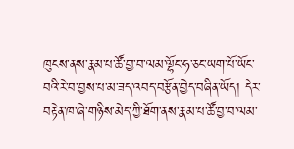ཁུངས་ནས་རྣམ་པ་ཚོ་བྱ་བ་ལམ་ལྷོང་ཧ་ཅང་ཡག་པོ་ཡོང་བའི་རེ་བ་བྱས་པ་མ་ཟད་འབད་བརྩོན་བྱེད་བཞིན་ཡོད། དེར་བརྟེན་ཁ་ཞེ་གཉིས་མེད་ཀྱི་ཐོག་ནས་རྣམ་པ་ཚོ་བྱ་བ་ལམ་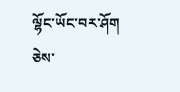ལྷོང་ཡོང་བར་ཤོག ཅེས་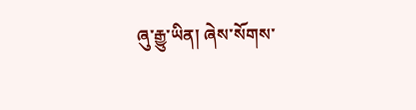ཞུ་རྒྱུ་ཡིན། ཞེས་སོགས་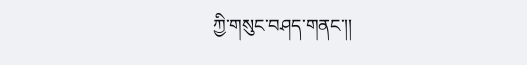ཀྱི་གསུང་བཤད་གནང་།།